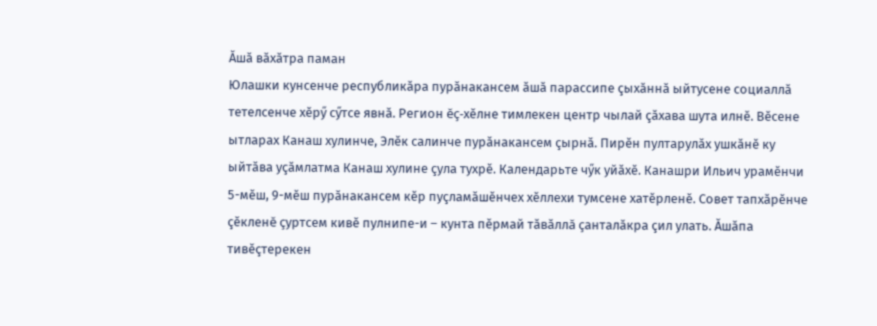Ăшă вăхăтра паман
Юлашки кунсенче республикăра пурăнакансем ăшă парассипе çыхăннă ыйтусене социаллă тетелсенче хĕрӳ сӳтсе явнă. Регион ĕç-хĕлне тимлекен центр чылай çăхава шута илнĕ. Вĕсене ытларах Канаш хулинче, Элĕк салинче пурăнакансем çырнă. Пирĕн пултарулăх ушкăнĕ ку ыйтăва уçăмлатма Канаш хулине çула тухрĕ. Календарьте чӳк уйăхĕ. Канашри Ильич урамĕнчи 5-мĕш, 9-мĕш пурăнакансем кĕр пуçламăшĕнчех хĕллехи тумсене хатĕрленĕ. Совет тапхăрĕнче çĕкленĕ çуртсем кивĕ пулнипе-и – кунта пĕрмай тăвăллă çанталăкра çил улать. Ăшăпа тивĕçтерекен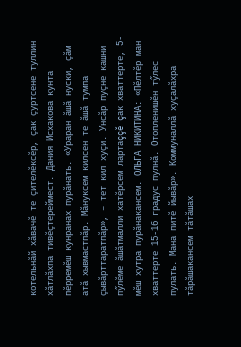котельнăй хăвачĕ те çителĕксĕр, çак çуртсене туллин хăтлăхпа тивĕçтереймест. Дания Исхакова кунта пĕрремĕш кунранах пурăнать. «Ураран ăшă нуски, çăм атă хывмастпăр. Мăнуксем килсен те ăшă тумпа çывăрттаратпăр», – тет кил хуçи. Унсăр пуçне кашни пӳлĕме ăшăтмалли хатĕрсем лартаççĕ çак хваттерте, 5-мĕш хутра пурăнакансем. ОЛЬГА НИКИТИНА: «Пĕлтĕр ман хваттерте 15-16 градус пулнă. Отопленишĕн тӳлес пулать. Мана питĕ йывăр». Коммуналлă хуçалăхра тăрăшакансем тăтăшах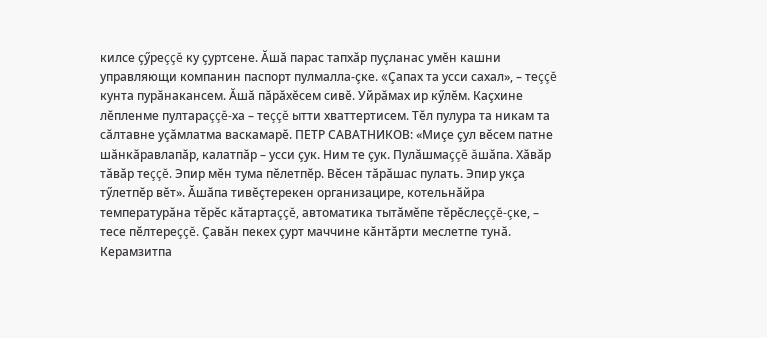килсе çӳреççĕ ку çуртсене. Ăшă парас тапхăр пуçланас умĕн кашни управляющи компанин паспорт пулмалла-çке. «Çапах та усси сахал», – теççĕ кунта пурăнакансем. Ăшă пăрăхĕсем сивĕ. Уйрăмах ир кӳлĕм. Каçхине лĕпленме пултараççĕ-ха – теççĕ ытти хваттертисем. Тĕл пулура та никам та сăлтавне уçăмлатма васкамарĕ. ПЕТР САВАТНИКОВ: «Миçе çул вĕсем патне шăнкăравлапăр, калатпăр – усси çук. Ним те çук. Пулăшмаççĕ ăшăпа. Хăвăр тăвăр теççĕ. Эпир мĕн тума пĕлетпĕр. Вĕсен тăрăшас пулать. Эпир укçа тӳлетпĕр вĕт». Ăшăпа тивĕçтерекен организацире, котельнăйра температурăна тĕрĕс кăтартаççĕ, автоматика тытăмĕпе тĕрĕслеççĕ-çке, – тесе пĕлтереççĕ. Çавăн пекех çурт маччине кăнтăрти меслетпе тунă. Керамзитпа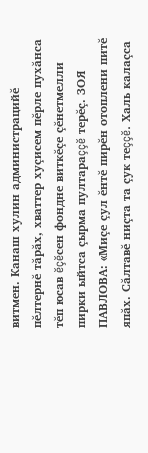витмен. Канаш хулин администрацийĕ пĕлтернĕ тăрăх, хваттер хуçисем пĕрле пухăнса тĕп юсав ĕçĕсен фондне виткĕçе çĕнетмелли пирки ыйтса çырма пултараççĕ терĕç. ЗОЯ ПАВЛОВА: «Миçе çул ĕнтĕ пирĕн отоплени питĕ япăх. Сăлтавĕ ниçта та çук теççĕ. Халь калаçса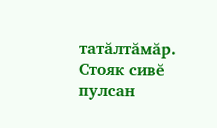татăлтăмăр. Стояк сивĕ пулсан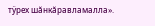тÿрех шăнкăравламалла».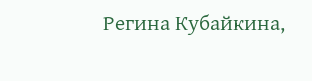Регина Кубайкина,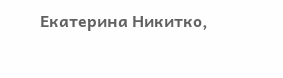Екатерина Никитко,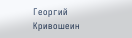Георгий Кривошеин